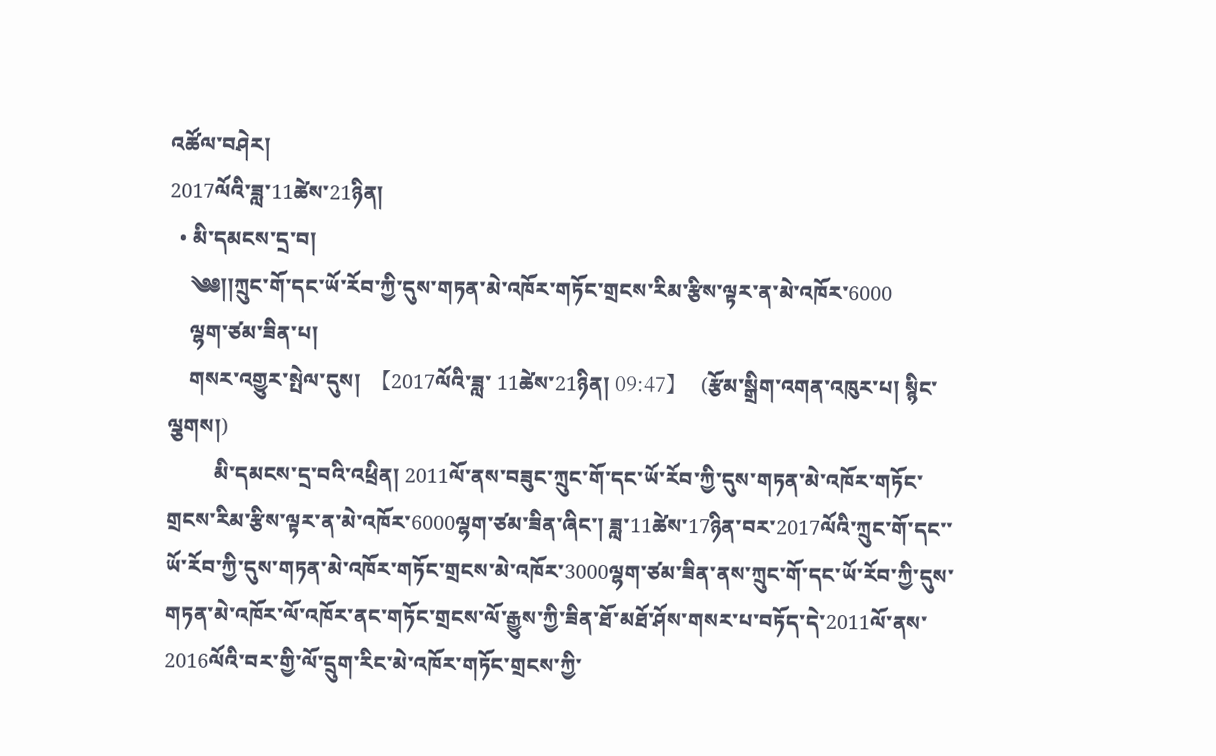འཚོལ་བཤེར།
2017ལོའི་ཟླ་11ཚེས་21ཉིན།
  • མི་དམངས་དྲ་བ།
    ༄༅།།ཀྲུང་གོ་དང་ཡོ་རོབ་ཀྱི་དུས་གཏན་མེ་འཁོར་གཏོང་གྲངས་རིམ་རྩིས་ལྟར་ན་མེ་འཁོར་6000
    ལྷག་ཙམ་ཟིན་པ།
    གསར་འགྱུར་སྤེལ་དུས།  【2017ལོའི་ཟླ་ 11ཚེས་21ཉིན། 09:47】   (རྩོམ་སྒྲིག་འགན་འཁུར་པ། སྙིང་ལྕགས།)
         མི་དམངས་དྲ་བའི་འཕྲིན། 2011ལོ་ནས་བཟུང་ཀྲུང་གོ་དང་ཡོ་རོབ་ཀྱི་དུས་གཏན་མེ་འཁོར་གཏོང་གྲངས་རིམ་རྩིས་ལྟར་ན་མེ་འཁོར་6000ལྷག་ཙམ་ཟིན་ཞིང་། ཟླ་11ཚེས་17ཉིན་བར་2017ལོའི་ཀྲུང་གོ་དང་་ཡོ་རོབ་ཀྱི་དུས་གཏན་མེ་འཁོར་གཏོང་གྲངས་མེ་འཁོར་3000ལྷག་ཙམ་ཟིན་ནས་ཀྲུང་གོ་དང་ཡོ་རོབ་ཀྱི་དུས་གཏན་མེ་འཁོར་ལོ་འཁོར་ནང་གཏོང་གྲངས་ལོ་རྒྱུས་ཀྱི་ཟིན་ཐོ་མཐོ་ཤོས་གསར་པ་བཏོད་དེ་2011ལོ་ནས་2016ལོའི་བར་གྱི་ལོ་དྲུག་རིང་མེ་འཁོར་གཏོང་གྲངས་ཀྱི་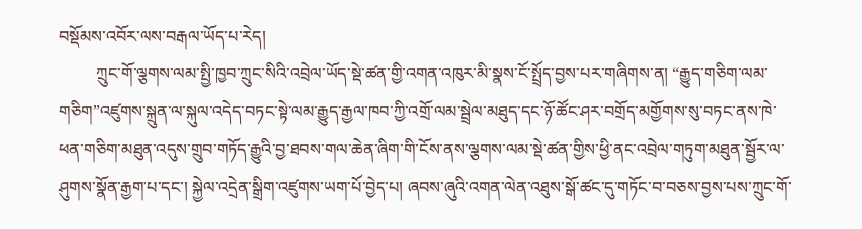བསྡོམས་འབོར་ལས་བརྒལ་ཡོད་པ་རེད།
         ཀྲུང་གོ་ལྕགས་ལམ་སྤྱི་ཁྱབ་ཀྲུང་སིའི་འབྲེལ་ཡོད་སྡེ་ཚན་གྱི་འགན་འཁུར་མི་སྣས་ངོ་སྤྲོད་བྱས་པར་གཞིགས་ན། “རྒྱུད་གཅིག་ལམ་གཅིག”འཛུགས་སྐྲུན་ལ་སྐུལ་འདེད་བཏང་སྟེ་ལམ་རྒྱུད་རྒྱལ་ཁབ་ཀྱི་འགྲོ་ལམ་སྦྲེལ་མཐུད་དང་ཉོ་ཚོང་ཤར་བགྲོད་མགྱོགས་སུ་བཏང་ནས་ཁེ་ཕན་གཅིག་མཐུན་འདུས་གྲུབ་གཏོད་རྒྱུའི་བྱ་ཐབས་གལ་ཆེན་ཞིག་གི་ངོས་ནས་ལྕགས་ལམ་སྡེ་ཚན་གྱིས་ཕྱི་ནང་འབྲེལ་གཏུག་མཐུན་སྦྱོར་ལ་ཤུགས་སྣོན་རྒྱག་པ་དང་། སྐྱེལ་འདྲེན་སྒྲིག་འཛུགས་ཡག་པོ་བྱེད་པ། ཞབས་ཞུའི་འགན་ལེན་འཐུས་སྒོ་ཚང་དུ་གཏོང་བ་བཅས་བྱས་པས་ཀྲུང་གོ་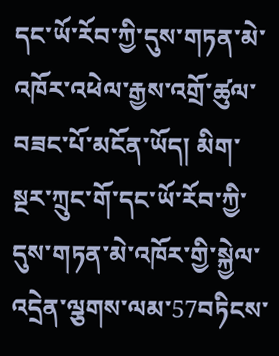དང་ཡོ་རོབ་ཀྱི་དུས་གཏན་མེ་འཁོར་འཕེལ་རྒྱས་འགྲོ་ཚུལ་བཟང་པོ་མངོན་ཡོད། མིག་སྔར་ཀྲུང་གོ་དང་ཡོ་རོབ་ཀྱི་དུས་གཏན་མེ་འཁོར་གྱི་སྐྱེལ་འདྲེན་ལྕགས་ལམ་57བཏིངས་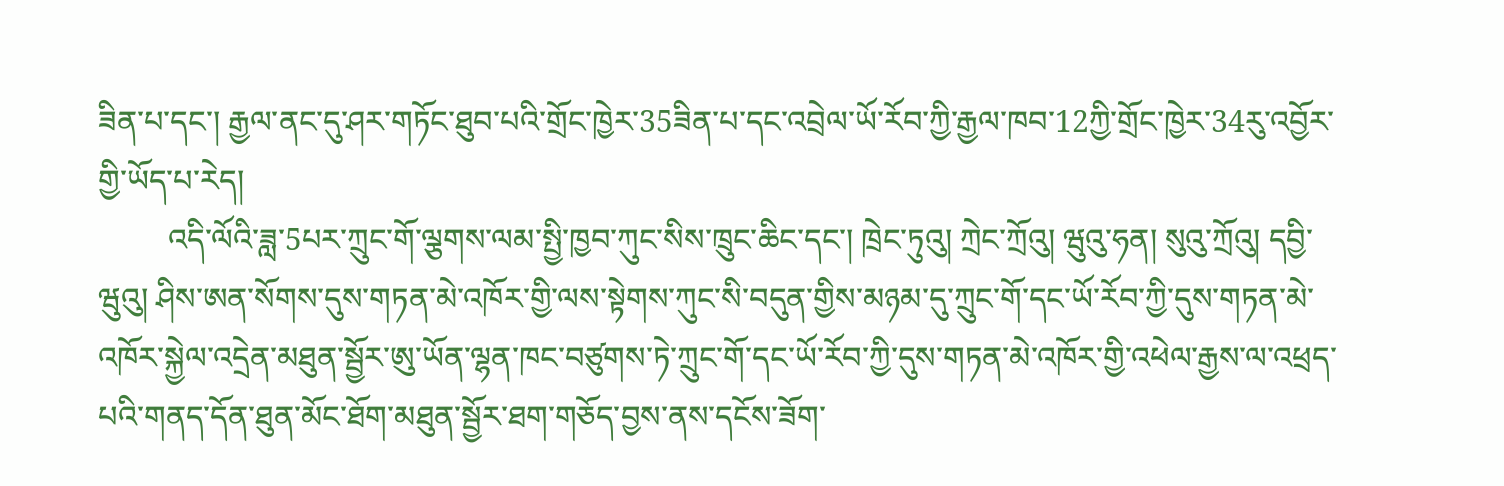ཟིན་པ་དང་། རྒྱལ་ནང་དུ་ཤར་གཏོང་ཐུབ་པའི་གྲོང་ཁྱེར་35ཟིན་པ་དང་འབྲེལ་ཡོ་རོབ་ཀྱི་རྒྱལ་ཁབ་12ཀྱི་གྲོང་ཁྱེར་34རུ་འབྱོར་གྱི་ཡོད་པ་རེད།
         འདི་ལོའི་ཟླ་5པར་ཀྲུང་གོ་ལྕགས་ལམ་སྤྱི་ཁྱབ་ཀུང་སིས་ཁྲུང་ཆིང་དང་། ཁྲེང་ཏུའུ། ཀྲེང་ཀྲོའུ། ཝུའུ་ཧན། སུའུ་ཀྲོའུ། དབྱི་ཝུའུ། ཤིས་ཨན་སོགས་དུས་གཏན་མེ་འཁོར་གྱི་ལས་སྟེགས་ཀུང་སི་བདུན་གྱིས་མཉམ་དུ་ཀྲུང་གོ་དང་ཡོ་རོབ་ཀྱི་དུས་གཏན་མེ་འཁོར་སྐྱེལ་འདྲེན་མཐུན་སྦྱོར་ཨུ་ཡོན་ལྷན་ཁང་བཙུགས་ཏེ་ཀྲུང་གོ་དང་ཡོ་རོབ་ཀྱི་དུས་གཏན་མེ་འཁོར་གྱི་འཕེལ་རྒྱས་ལ་འཕྲད་པའི་གནད་དོན་ཐུན་མོང་ཐོག་མཐུན་སྦྱོར་ཐག་གཅོད་བྱས་ནས་དངོས་ཟོག་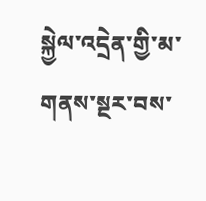སྐྱེལ་འདྲེན་གྱི་མ་གནས་སྔར་བས་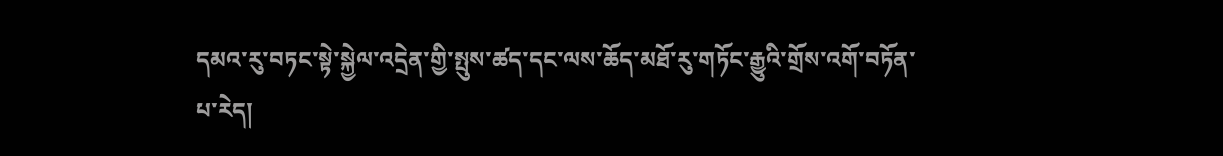དམའ་རུ་བཏང་སྟེ་སྐྱེལ་འདྲེན་གྱི་སྤུས་ཚད་དང་ལས་ཆོད་མཐོ་རུ་གཏོང་རྒྱུའི་གྲོས་འགོ་བཏོན་པ་རེད།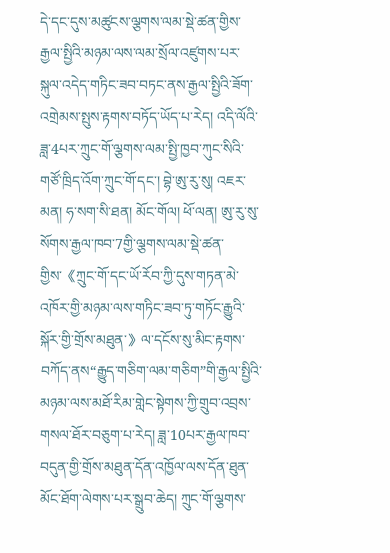དེ་དང་དུས་མཚུངས་ལྕགས་ལམ་སྡེ་ཚན་གྱིས་རྒྱལ་སྤྱིའི་མཉམ་ལས་ལམ་སྲོལ་འཛུགས་པར་སྐུལ་འདེད་གཏིང་ཟབ་བཏང་ནས་རྒྱལ་སྤྱིའི་ཟོག་འགྲེམས་སྤུས་རྟགས་བཏོད་ཡོད་པ་རེད། འདི་ལོའི་ཟླ་4པར་ཀྲུང་གོ་ལྕགས་ལམ་སྤྱི་ཁྱབ་ཀུང་སིའི་གཙོ་ཁྲིད་འོག་ཀྲུང་གོ་དང་། བྷེ་ཨུ་རུ་སུ། འཇར་མན། ཧ་སག་སི་ཐན། མོང་གོལ། ཕོ་ལན། ཨུ་རུ་སུ་སོགས་རྒྱལ་ཁབ་7གྱི་ལྕགས་ལམ་སྡེ་ཚན་གྱིས་《ཀྲུང་གོ་དང་ཡོ་རོབ་ཀྱི་དུས་གཏན་མེ་འཁོར་གྱི་མཉམ་ལས་གཏིང་ཟབ་ཏུ་གཏོང་རྒྱུའི་སྐོར་གྱི་གྲོས་མཐུན་》ལ་དངོས་སུ་མིང་རྟགས་བཀོད་ནས“རྒྱུད་གཅིག་ལམ་གཅིག”གི་རྒྱལ་སྤྱིའི་མཉམ་ལས་མཐོ་རིམ་གླེང་སྟེགས་ཀྱི་གྲུབ་འབྲས་གསལ་ཐོར་བཅུག་པ་རེད། ཟླ་10པར་རྒྱལ་ཁབ་བདུན་གྱི་གྲོས་མཐུན་དོན་འཁྱོལ་ལས་དོན་ཐུན་མོང་ཐོག་ལེགས་པར་སྒྲུབ་ཆེད། ཀྲུང་གོ་ལྕགས་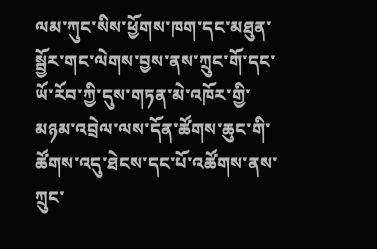ལམ་ཀུང་སིས་ཕྱོགས་ཁག་དང་མཐུན་སྦྱོར་གང་ལེགས་བྱས་ནས་ཀྲུང་གོ་དང་ཡོ་རོབ་ཀྱི་དུས་གཏན་མེ་འཁོར་གྱི་མཉམ་འབྲེལ་ལས་དོན་ཚོགས་ཆུང་གི་ཚོགས་འདུ་ཐེངས་དང་པོ་འཚོགས་ནས་ཀྲུང་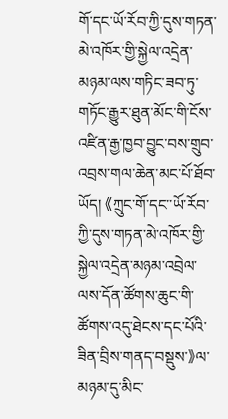གོ་དང་ཡོ་རོབ་ཀྱི་དུས་གཏན་མེ་འཁོར་གྱི་སྐྱེལ་འདྲེན་མཉམ་ལས་གཏིང་ཟབ་ཏུ་གཏོང་རྒྱུར་ཐུན་མོང་གི་ངོས་འཛིན་རྒྱ་ཁྱབ་བྱུང་བས་གྲུབ་འབྲས་གལ་ཆེན་མང་པོ་ཐོབ་ཡོད། 《ཀྲུང་གོ་དང་་ཡོ་རོབ་ཀྱི་དུས་གཏན་མེ་འཁོར་གྱི་སྐྱེལ་འདྲེན་མཉམ་འབྲེལ་ལས་དོན་ཚོགས་ཆུང་གི་ཚོགས་འདུ་ཐེངས་དང་པོའི་ཟིན་བྲིས་གནད་བསྡུས་》ལ་མཉམ་དུ་མིང་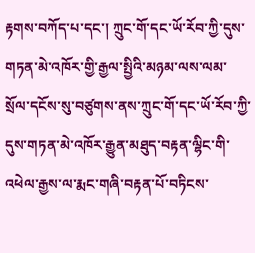རྟགས་བཀོད་པ་དང་། ཀྲུང་གོ་དང་ཡོ་རོབ་ཀྱི་དུས་གཏན་མེ་འཁོར་གྱི་རྒྱལ་སྤྱིའི་མཉམ་ལས་ལམ་སྲོལ་དངོས་སུ་བཙུགས་ནས་ཀྲུང་གོ་དང་ཡོ་རོབ་ཀྱི་དུས་གཏན་མེ་འཁོར་རྒྱུན་མཐུད་བརྟན་ལྷིང་གི་འཕེལ་རྒྱས་ལ་རྨང་གཞི་བརྟན་པོ་བཏིངས་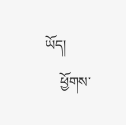ཡོད།
    ཕྱོགས་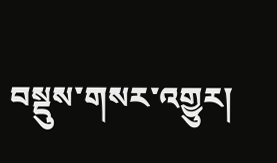བསྡུས་གསར་འགྱུར།